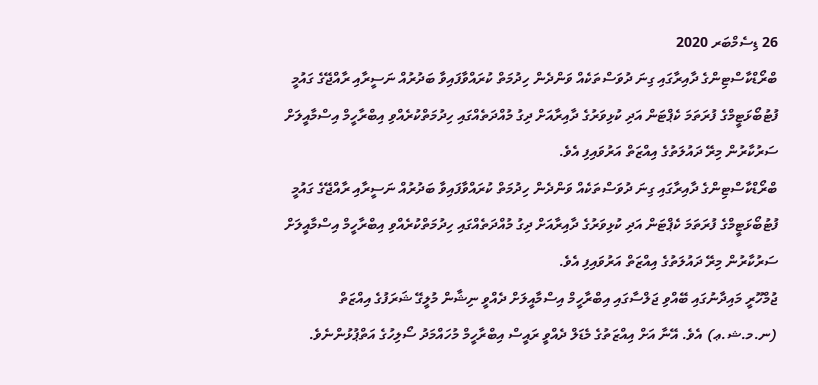26 ޑިސެމްބަރ 2020
ބްރޯޑްކާސްޓިންގެ ދާއިރާގައި ގިނަ ދުވަސްތަކެއް ވަންދެން ހިދުމަތް ކުރައްވާފައިވާ ބަދުރުއް ނަސީރާއި ރާއްޖޭގެ ގައުމީ ފުޓުބޯޅަޓީމްގެ ފުރަތަމަ ކެޕްޓަން އަދި ކުޅިވަރުގެ ދާއިރާއަށް ދިގު މުއްދަތެއްގައި ހިދުމަތްކުރެއްވި އިބްރާހީމް އިސްމާއީލަށް ސަރުކާރުން މިރޭ ދައުލަތުގެ އިއްޒަތް އަރުވައިފި އެވެ.
ބްރޯޑްކާސްޓިންގެ ދާއިރާގައި ގިނަ ދުވަސްތަކެއް ވަންދެން ހިދުމަތް ކުރައްވާފައިވާ ބަދުރުއް ނަސީރާއި ރާއްޖޭގެ ގައުމީ ފުޓުބޯޅަޓީމްގެ ފުރަތަމަ ކެޕްޓަން އަދި ކުޅިވަރުގެ ދާއިރާއަށް ދިގު މުއްދަތެއްގައި ހިދުމަތްކުރެއްވި އިބްރާހީމް އިސްމާއީލަށް ސަރުކާރުން މިރޭ ދައުލަތުގެ އިއްޒަތް އަރުވައިފި އެވެ.
ޖުމްހޫރީ މައިދާނުގައި ބޭއްވި ޖަލްސާގައި އިބްރާހީމް އިސްމާއީލަށް ދެއްވީ ނިޝާން މުލީގޭ ޝަރަފުގެ އިއްޒަތް (ނ.މ.ޝ.ޢ) އެވެ. އޭނާ އަށް އިއްޒަތުގެ މެޑަލް ދެއްވީ ރައީސް އިބްރާހީމް މުހައްމަދު ސޯލިހުގެ އަތްޕުޅުންނެވެ.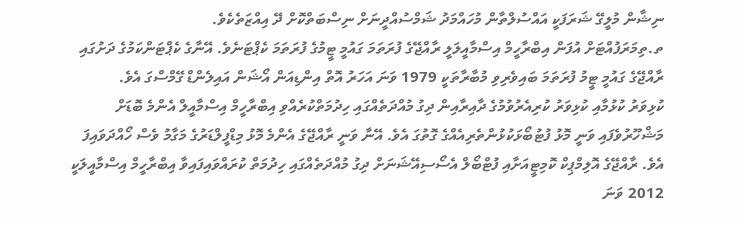ނިޝާން މުލީގޭ ޝަރަފަކީ އައްސުލްތާން މުހައްމަދު ޝަމްސުއްދީނަށް ނިސްބަތްކޮށް ދޭ އިއްޒަތެކެވެ.
ތ.ތިމަރަފުއްޓަށް އުފަން އިބްރާހީމް އިސްމާއީލަލީ ރާއްޖޭގެ ފުރަތަމަ ގައުމީ ޓީމުގެ ފުރަތަމަ ކެޕްޓަނެވެ. އޭނާގެ ކެޕްޓަންކަމުގެ ދަށުގައި ރާއްޖޭގެ ގައުމީ ޓީމު ފުރަތަމަ ބައިވެރިވި މުބާރާތަކީ 1979 ވަނަ އަހަރު އޮތް އިންޑިއަން އޯޝަން އައިލެންޑް ގޭމްސްގަ އެވެ.
ކުޅިވަރު ކުޅުމާއި ކުޅިވަރު ކުރިއެރުވުމުގެ ދާއިރާއިން ދިގު މުއްދަތެއްގައި ހިދުމަތްކުރެއްވި އިބްރާހީމް އިސްމާއީލް އެންމެ ބޮޑަށް މަޝްހޫރުވެފައި ވަނީ މޮޅު ފުޓުބޯޅަކުޅުންތެރިއެއްގެ ގޮތުގަ އެވެ. އޭނާ ވަނީ ރާއްޖޭގެ އެންމެ މޮޅު މިޑްފީލްޑަރުގެ މަގާމު ވެސް ހޯއްދަވައިފަ އެވެ. ރާއްޖޭގެ އޮލިމްޕިކް ކޮމިޓީއަށާއި ފުޓްބޯލް އެސޯސިއޭޝަނަށް ދިގު މުއްދަތެއްގައި ހިދުމަތް ކުރައްވައިފައިވާ އިބްރާހީމް އިސްމާއީލަކީ 2012 ވަނަ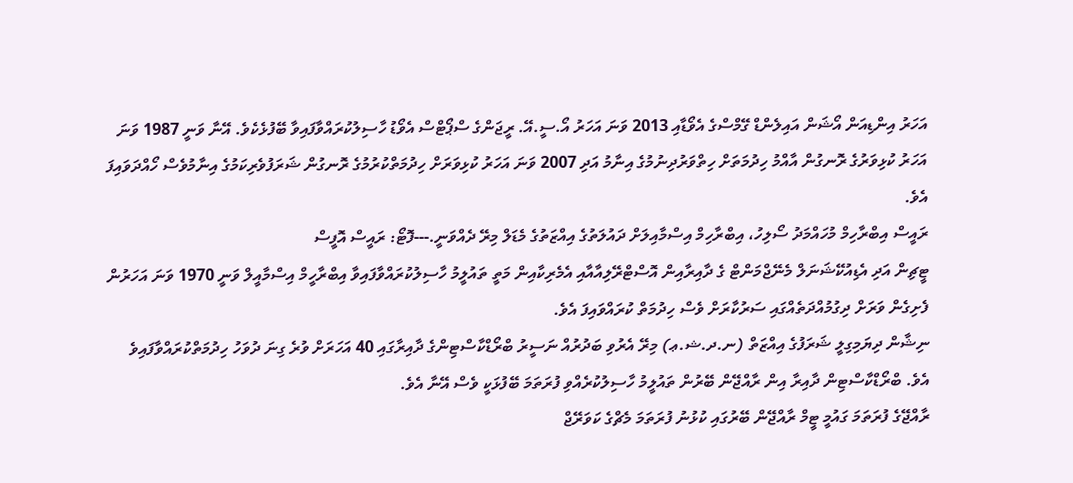އަހަރު އިންޑިއަން އޯޝަން އައިލެންޑް ގޭމްސްގެ އެވޯޑާއި 2013 ވަނަ އަހަރު އޯ.ސީ.އޭ. ރީޖަންގެ ސްޕޯޓްސް އެވޯޑު ހާސިލުކުރައްވާފައިވާ ބޭފުޅެކެވެ. އޭނާ ވަނީ 1987 ވަނަ އަހަރު ކުޅިވަރުގެ ރޮނގުން އާއްމު ހިދުމަތަށް ހިތްވަރުދިނުމުގެ އިނާމު އަދި 2007 ވަނަ އަހަރު ކުޅިވަރަށް ހިދުމަތްކުރުމުގެ ރޮނގުން ޝަރަފުވެރިކަމުގެ އިނާމުވެސް ހޯއްދަވައިފަ އެވެ.
ރައީސް އިބްރާހިމް މުހައްމަދު ސޯލިހު، އިބްރާހިމް އިސްމާއިލަށް ދައުލަތުގެ އިއްޒަތުގެ މެޑަލް މިރޭ ދެއްވަނީ.---ފޮޓޯ: ރައީސް އޮފީސް
ޓީޗިން އަދި އެޑިއުކޭޝަނަލް މެނޭޖްމަންޓް ގެ ދާއިރާއިން އޮސްޓްރޭލިއާއާއި އެމެރިކާއިން މަތީ ތައުލީމު ހާސިލުކުރައްވާފައިވާ އިބްރާހީމް އިސްމާއީލް ވަނީ 1970 ވަނަ އަހަރުން ފެށިގެން ވަރަށް ދިގުމުއްދަތެއްގައި ސަރުކާރަށް ވެސް ހިދުމަތް ކުރައްވައިފަ އެވެ.
ނިޝާން ދިޔަމިގިލީ ޝަރަފުގެ އިއްޒަތް (ނ.ދ.ޝ.ޢ) މިރޭ އެރުވި ބަދުރުއް ނަސީރު ބްރޯޑްކާސްޓިންގެ ދާއިރާގައި 40 އަހަރަށް ވުރެ ގިނަ ދުވަހު ހިދުމަތްކުރައްވާފައިވެ އެވެ. ބްރޯޑްކާސްޓިން ދާއިރާ އިން ރާއްޖޭން ބޭރުން ތައުލީމު ހާސިލުކުރެއްވި ފުރަތަމަ ބޭފުޅަކީ ވެސް އޭނާ އެވެ.
ރާއްޖޭގެ ފުރަތަމަ ގައުމީ ޓީމް ރާއްޖޭން ބޭރުގައި ކުޅުނު ފުރަތަމަ މެޗްގެ ކަވަރޭޖް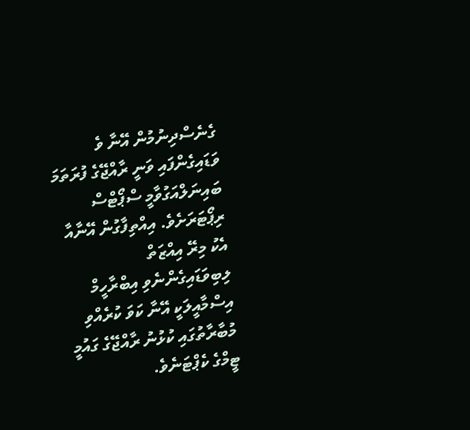ގެނެސްދިނުމުން އޭނާ ވެ ވަޑައިގެންފައި ވަނީ ރާއްޖޭގެ ފުރަތަމަ ބައިނަލްއަގުވާމީ ސްޕޯޓްސް ރިޕޯޓަރަށެވެ. އިއްތިފާގުން އޭނާއާ އެކު މިރޭ އިއްޒަތް ލިބިވަޑައިގެންނެވި އިބްރާހީމް އިސްމާއީލަކީ އޭނާ ކަވަ ކުރެއްވި މުބާރާތުގައި ކުޅުނު ރާއްޖޭގެ ގައުމީ ޓީމްގެ ކެޕްޓަނެވެ.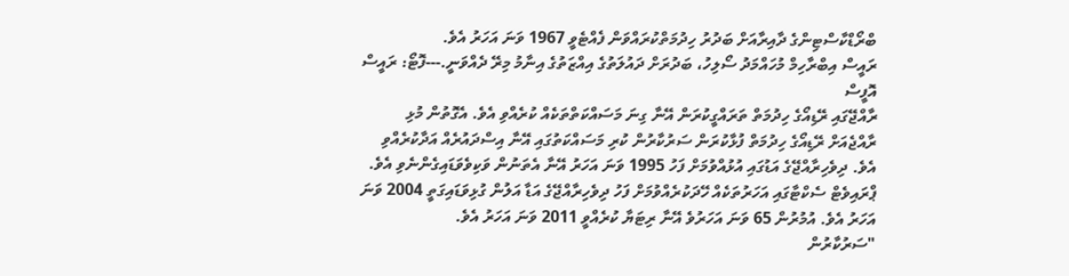ބްރޯޑްކާސްޓިންގެ ދާއިރާއަށް ބަދުރު ހިދުމަތްކުރައްވަން ފެއްޓެވީ 1967 ވަނަ އަހަރު އެވެ.
ރައީސް އިބްރާހިމް މުހައްމަދު ސޯލިހު، ބަދުރަށް ދައުލަތުގެ އިއްޒަތުގެ އިނާމު މިރޭ ދެއްވަނީ.---ފޮޓޯ: ރައީސް އޮފީސް
ރާއްޖޭގައި ރޭޑިއޯގެ ހިދުމަތް ތަރައްގީކުރަން އޭނާ ގިނަ މަސައްކަތްތަކެއް ކުރެއްވި އެވެ. އެގޮތުން މުޅި ރާއްޖެއަށް ރޭޑިއޯގެ ހިދުމަތް ފުޅާކުރަން ސަރުކާރުން ކުރި މަސައްކަތުގައި އޭނާ އިސްދައުރެއް އަދާކުރެއްވި އެވެ. ދިވެހިރާއްޖޭގެ އަޑުގައި އުޅުއްވުމަށް ފަހު 1995 ވަނަ އަހަރު އޭނާ އެތަނުން ވަކިވެވަޑައިގެންނެވި އެވެ. ޕްރައިވެޓް ސެކްޓާގައި އަހަރުތަކެއް ހޭދަކުރެއްވުމަށް ފަހު ދިވެހިރާއްޖޭގެ އަޑާ އަލުން ގުޅިވަޑައިގަތީ 2004 ވަނަ އަހަރު އެވެ. އުމުރުން 65 ވަނަ އަހަރުވެ އޭނާ ރިޓަޔާ ކުރެއްވީ 2011 ވަނަ އަހަރު އެވެ.
"ސަރުކާރުން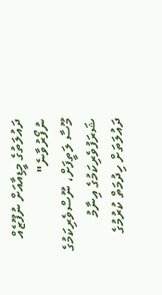ދައުލަތުގެ މީޑިއާއަށް ނުފޫޒެއް ނުފޯރުވާނެ"
މޫސާ ލަތީފަށް، ނޫސްވެރިކަމުގެ ޝަރަފުވެރިކަމުގެ އިނާމު
ދައުލަތަށް ހިދުމަތް ކުރުމުގެ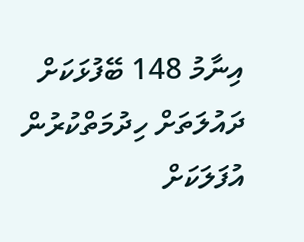އިނާމު 148 ބޭފުޅަކަށް
ދައުލަތަށް ހިދުމަތްކުރުން އުފަލަކަށް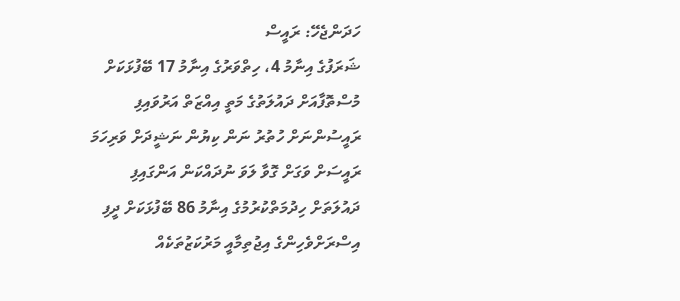ހަދަންޖެހޭ: ރައީސް
ޝަރަފުގެ އިނާމު 4، ހިތްވަރުގެ އިނާމު 17 ބޭފުޅަކަށް
މުސްތޮފާއަށް ދައުލަތުގެ މަތީ އިއްޒަތް އަރުވައިފި
ރައީސުންނަށް ހުތުރު ނަން ކިޔުން ނަޝީދަށް ވަރިހަމަ
ރައީސަށް ވަގަށް ގޮވާ ލަވަ ނުދައްކަން އަންގައިފި
ދައުލަތަށް ހިދުމަތްކުރުމުގެ އިނާމު 86 ބޭފުޅަކަށް ދީފި
އިސްރަށްވެހިންގެ އިޖުތިމާއީ މަރުކަޒުތަކެއް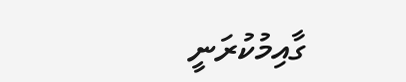ގާއިމުކުރަނީ